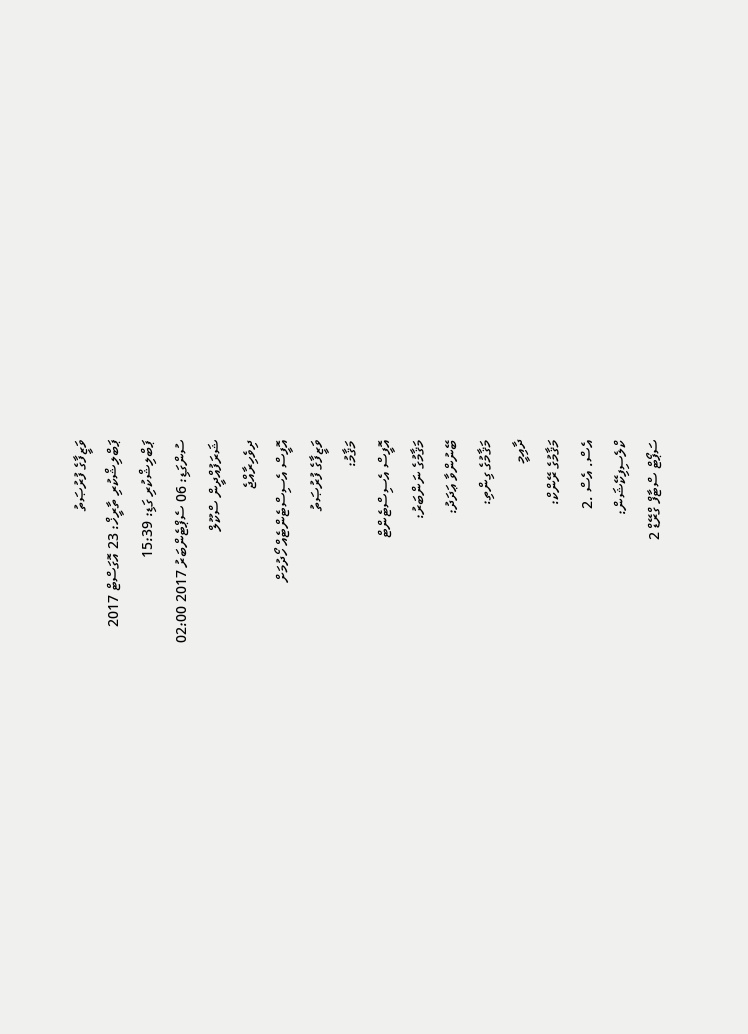ވަޒީފާގެ ފުރުޞަތު
ޕަބްލިޝްކުރި ތާރީޚް: 23 އޮގަސްޓް 2017
ޕަބްލިޝްކުރި ގަޑި: 15:39
ސުންގަޑި: 06 ސެޕްޓެންބަރު 2017 02:00
ޝަރަފުއްދީން ސްކޫލް
ދިވެހިރާއްޖެ
އޮފީސް އެސިސްޓެންޓެއް ހޯދުމަށް
ވަޒީފާގެ ފުރުޞަތު
މަޤާމު:
އޮފީސް އެސިސްޓެންޓް
މަޤާމުގެ ނަންބަރު:
ބޭނުންވާ ޢަދަދު:
މަޤާމުގެ ގިންތި:
ދާއިމީ
މަޤާމުގެ ރޭންކް:
އެސް. އެސް .2
ކްލެސިފިކޭޝަން:
ސަޕޯޓް ސްޓާފް ގްރޭޑް 2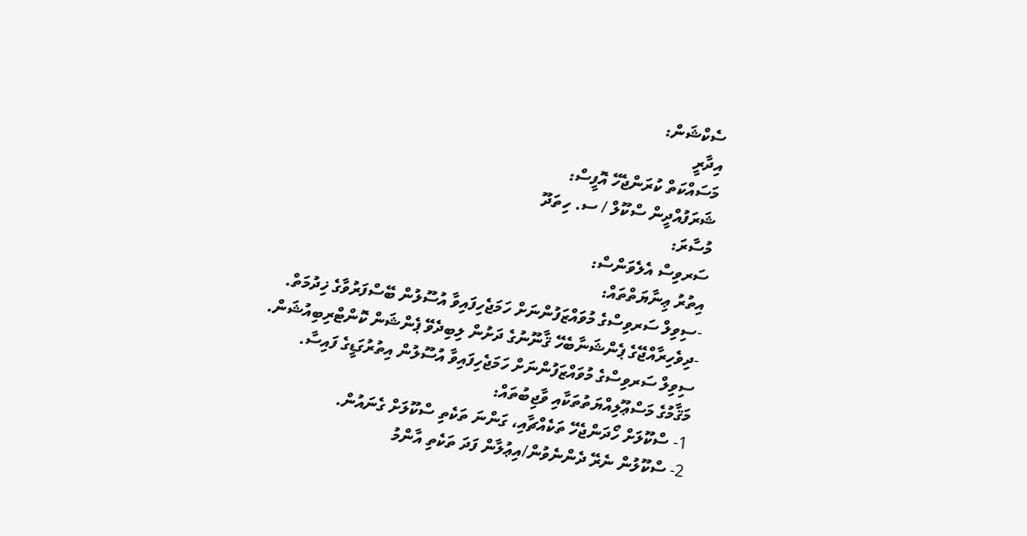ސެކްޝަން:
އިދާރީ
މަސައްކަތް ކުރަންޖެހޭ އޮފީސް:
ޝަރަފުއްދީން ސްކޫލް / ސ. ހިތަދޫ
މުސާރަ:
ސަރވިސް އެލެވަންސް:
އިތުރު ޢިނާޔަތްތައް:
-ސިވިލް ސަރވިސްގެ މުވައްޒަފުންނަށް ހަމަޖެހިފައިވާ އުސޫލުން ބޭސްފަރުވާގެ ޚިދުމަތް.
-ދިވެހިރާއްޖޭގެ ޕެންޝަނާބެހޭ ޤާނޫނުގެ ދަށުން ލިބިދެވޭ ޕެންޝަން ކޮންޓްރިބިއުޝަން.
ސިވިލް ސަރވިސްގެ މުވައްޒަފުންނަށް ހަމަޖެހިފައިވާ އުސޫލުން އިތުރުގަޑީގެ ފައިސާ.
މަޤާމުގެ މަސްޢޫލިއްޔަތުތަކާއި ވާޖިބުތައް:
1- ސްކޫލަށް ހޯދަންޖެހޭ ތަކެއްޗާއި، ގަންނަ ތަކެތި ސްކޫލަށް ގެނައުން.
2- ސްކޫލުން ނެރޭ ދެންނެވުން/އިޢުލާން ފަދަ ތަކެތި އާންމު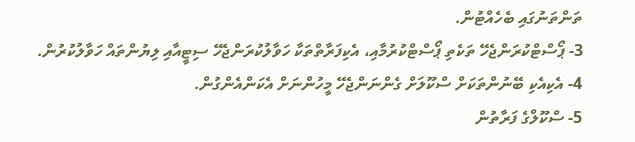ތަންތަނުގައި ބެހެއްޓުން.
3- ޕޯސްޓްކުރަންޖެހޭ ތަކެތި ޕޯސްޓްކުރުމާއި، އެކިފަރާތްތަކާ ހަވާލުކުރަންޖެހޭ ސިޓީއާއި ލިޔުންތައް ހަވާލުކުރުން.
4- އެކިއެކި ބޭނުންތަކަށް ސްކޫލަށް ގެންނަންޖެހޭ މީހުންނަށް އެކަންއެންގުން.
5- ސްކޫލްގެ ފަރާތުން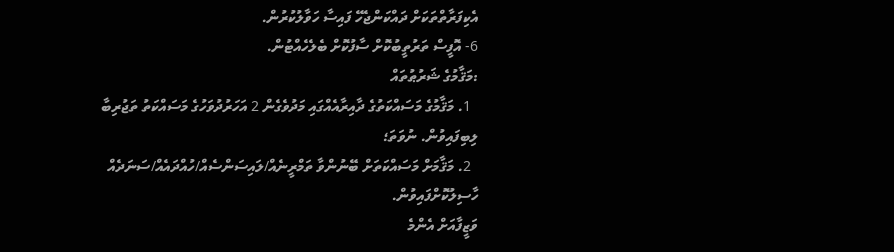އެކިފަރާތްތަކަށް ދައްކަންޖެހޭ ފައިސާ ހަވާލުކުރުން.
6- އޮފީސް ތަރުތީބުކޮށް ސާފުކޮށް ބެލެހެއްޓުން.
:މަޤާމުގެ ޝަރުޠުތައް
  1. މަޤާމުގެ މަސައްކަތުގެ ދާއިރާއެއްގައި މަދުވެގެން 2 އަހަރުދުވަހުގެ މަސައްކަތު ތަޖުރިބާ ލިބިފައިވުން. ނުވަތަ؛
  2. މަޤާމަށް މަސައްކަތަށް ބޭނުންވާ ތަމްރީނެއް/ލައިސަންސެއް/ހުއްދައެއް/ސަނަދެއް ހާސިލުކޮށްފައިވުން.
ވަޒީފާއަށް އެންމެ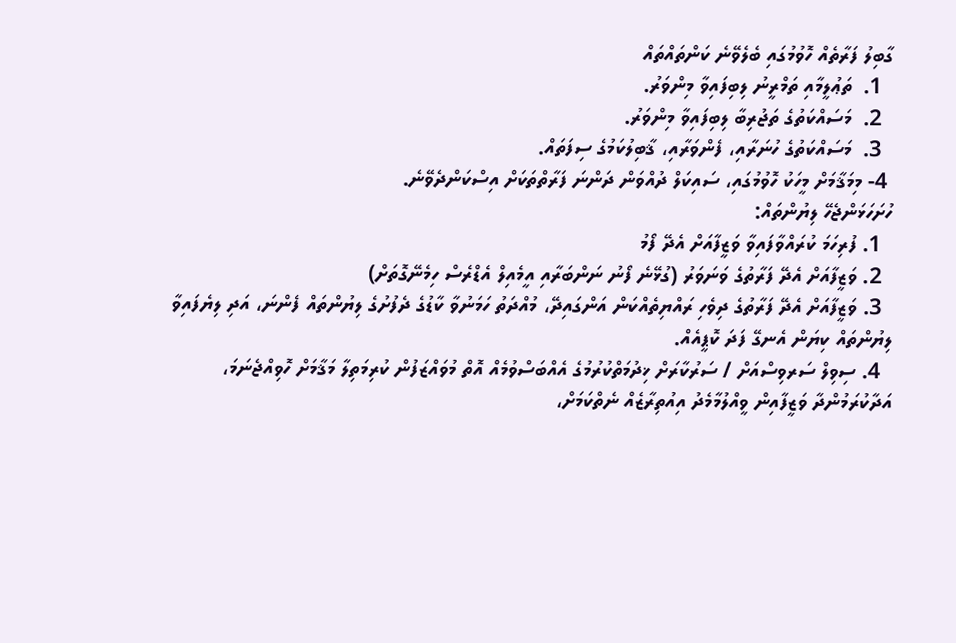ގާބިލު ފަރާތެއް ހޮވުމުގައި ބެލެވޭނެ ކަންތައްތައް
  1.  ތަޢުލީމާއި ތަމްރީނު ލިބިފައިވާ މިންވަރު.
  2.  މަސައްކަތުގެ ތަޖުރިބާ ލިބިފައިވާ މިންވަރު.
  3.  މަސައްކަތުގެ ހުނަރާއި، ފެންވަރާއި، ޤާބިލުކަމުގެ ސިފަތައް.
 4- މިމަޤާމަށް މީހަކު ހޮވުމުގައި، ސައިކަލް ދުއްވަން ދަންނަ ފަރާތްތަކަށް އިސްކަންދެވޭނެ.
ހުށަހަޅަންޖެހޭ ލިޔުންތައް:
  1. ފުރިހަމަ ކުރައްވާފައިވާ ވަޒީފާއަށް އެދޭ ފޯމު
  2. ވަޒީފާއަށް އެދޭ ފަރާތުގެ ވަނަވަރު (ގުޅޭނެ ފޯނު ނަންބަރާއި އީމެއިލް އެޑްރެސް ހިމެނޭގޮތަށް)
  3. ވަޒީފާއަށް އެދޭ ފަރާތުގެ ދިވެހި ރައްޔިތެއްކަން އަންގައިދޭ، މުއްދަތު ހަމަނުވާ ކާޑުގެ ދެފުށުގެ ލިޔުންތައް ފެންނަ، އަދި ލިޔެފައިވާ ލިޔުންތައް ކިޔަން އެނގޭ ފަދަ ކޮޕީއެއް.
  4. ސިވިލް ސަރވިސްއަށް / ސަރުކާރަށް ޚިދުމަތްކުރުމުގެ އެއްބަސްވުމެއް އޮތް މުވައްޒަފުން ކުރިމަތިލާ މަޤާމަށް ހޮވިއްޖެނަމަ، އަދާކުރަމުންދާ ވަޒީފާއިން ވީއްލުމާމެދު އިއުތިރާޒެއް ނެތްކަމަށް،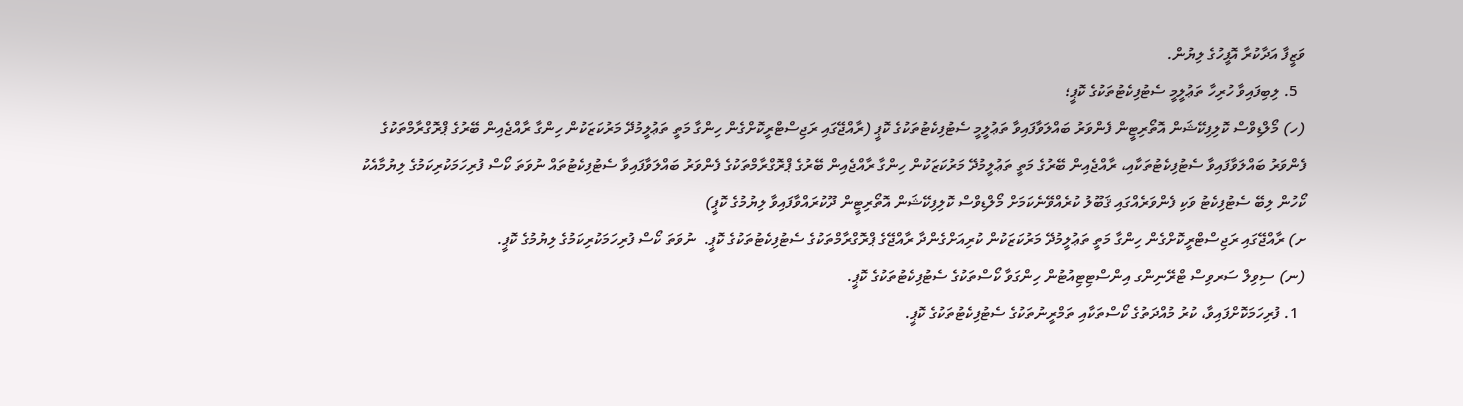ވަޒީފާ އަދާކުރާ އޮފީހުގެ ލިޔުން.
  5. ލިބިފައިވާ ހުރިހާ ތަޢުލީމީ ސެޓުފިކެޓުތަކުގެ ކޮޕީ؛
(ހ) މޯލްޑިވްސް ކޮލިފިކޭޝަން އޮތޯރިޓީން ފެންވަރު ބައްލަވާފައިވާ ތަޢުލީމީ ސެޓުފިކެޓުތަކުގެ ކޮޕީ (ރާއްޖޭގައި ރަޖިސްޓްރީކޮށްގެން ހިންގާ މަތީ ތަޢުލީމުދޭ މަރުކަޒަކުން ހިންގާ ރާއްޖެއިން ބޭރުގެ ޕްރޮގްރާމްތަކުގެ ފެންވަރު ބައްލަވާފައިވާ ސެޓުފިކެޓުތަކާއި، ރާއްޖެއިން ބޭރުގެ މަތީ ތަޢުލީމުދޭ މަރުކަޒަކުން ހިންގާ ރާއްޖެއިން ބޭރުގެ ޕްރޮގްރާމްތަކުގެ ފެންވަރު ބައްލަވާފައިވާ ސެޓުފިކެޓުތައް ނުވަތަ ކޯސް ފުރިހަމަކުރިކަމުގެ ލިޔުމާއެކު ކޯހުން ލިބޭ ސެޓުފިކެޓު ވަކި ފެންވަރެއްގައި ޤަބޫލު ކުރެއްވޭނެކަމަށް މޯލްޑިވްސް ކޮލިފިކޭޝަން އޮތޯރިޓީން ދޫކުރައްވާފައިވާ ލިޔުމުގެ ކޮޕީ)
ށ) ރާއްޖޭގައި ރަޖިސްޓްރީކޮށްގެން ހިންގާ މަތީ ތަޢުލީމުދޭ މަރުކަޒަކުން ކުރިއަށްގެންދާ ރާއްޖޭގެ ޕްރޮގްރާމްތަކުގެ ސެޓުފިކެޓުތަކުގެ ކޮޕީ.  ނުވަތަ ކޯސް ފުރިހަމަކުރިކަމުގެ ލިޔުމުގެ ކޮޕީ.
(ނ) ސިވިލް ސަރވިސް ޓްރޭނިންގ އިންސްޓިޓިއުޓުން ހިންގަވާ ކޯސްތަކުގެ ސެޓުފިކެޓުތަކުގެ ކޮޕީ.
  1. ފުރިހަމަކޮށްފައިވާ، ކުރު މުއްދަތުގެ ކޯސްތަކާއި ތަމްރީނުތަކުގެ ސެޓުފިކެޓުތަކުގެ ކޮޕީ.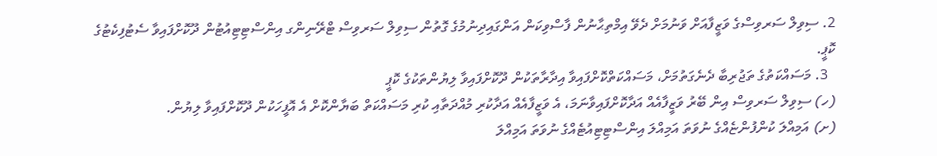2. ސިވިލް ސަރވިސްގެ ވަޒީފާއަށް ވަނުމަށް ދެވޭ އިމްތިޙާނުން ފާސްވިކަން އަންގައިދިނުމުގެ ގޮތުން ސިވިލް ސަރވިސް ޓްރޭނިންގ އިންސްޓިޓިއުޓުން ދޫކޮށްފައިވާ ސެޓުފިކެޓުގެ ކޮޕީ.
  3. މަސައްކަތުގެ ތަޖުރިބާ ދެނެގަތުމަށް، މަސައްކަތްކޮށްފައިވާ އިދާރާތަކުން ދޫކޮށްފައިވާ ލިޔުންތަކުގެ ކޮޕީ
(ހ) ސިވިލް ސަރވިސް އިން ބޭރު ވަޒީފާއެއް އަދާކޮށްފައިވާނަމަ، އެ ވަޒީފާއެއް އަދާކުރި މުއްދަތާއި ކުރި މަސައްކަތް ބަޔާންކޮށް އެ އޮފީހަކުން ދޫކޮށްފައިވާ ލިޔުން.
(ށ) އަމިއްލަ ކުންފުންޏެއްގެ ނުވަތަ އަމިއްލަ އިންސްޓިޓިއުޓެއްގެ ނުވަތަ އަމިއްލަ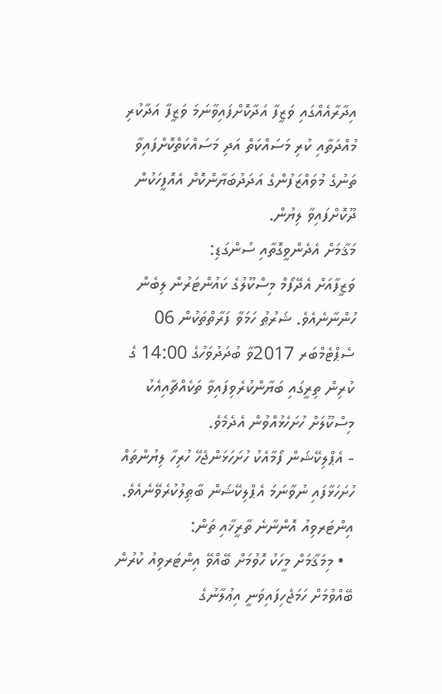އިދާރާއެއްގައި ވަޒީފާ އަދާކޮށްފައިވާނަމަ ވަޒީފާ އަދާކުރި މުއްދަތާއި ކުރި މަސައްކަތް އަދި މަސައްކަތްކޮށްފައިވާ ތަނުގެ މުވައްޒަފުންގެ އަދަދުބަޔާންކޮށް އެއޮފީހަކުން ދޫކޮށްފައިވާ ލިޔުން.
މަޤާމަށް އެދެންވީގޮތާއި ސުންގަޑި:
ވަޒީފާއަށް އެދޭފޯމް މިސްކޫލުގެ ކައުންޓަރުން ލިބެން ހުންނާނެއެވެ. ޝަރުޠު ހަމަވާ ފަރާތްތަކުން 06 ސެޕްޓެމްބަރ 2017ވާ ބުދަދުވަހުގެ 14:00 ގެ ކުރިން ތިރީގައި ބަޔާންކުރެވިފައިވާ ތަކެއްޗާއިއެކު މިސްކޫލަށް ހުށަހެޅުއްވުން އެދެމެވެ.
- އެޕްލިކޭޝަން ފޯމާއެކު ހުށަހަޅަންޖެހޭ ހުރިހާ ލިޔުންތައް ހުށަހަޅާފައި ނުވާނަމަ އެޕްލިކޭޝަން ބާޠިލުކުރެވޭނެއެވެ.
އިންޓަރވިއު އޮންނާނެ ތާރީޚާއި ތަން:
  • މިމަޤާމަށް މީހަކު ހޮވުމަށް ބޭއްވޭ އިންޓަރވިއު ކުރުން ބޭއްވުމަށް ހަމަޖެހިފައިވަނީ އިޢުލާނުގެ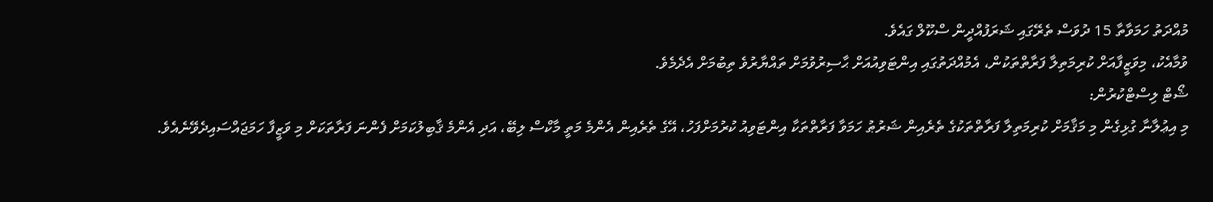މުއްދަތު ހަމަވާތާ 15 ދުވަސް ތެރޭގައި ޝަރަފުއްދީން ސްކޫލް ގައެވެ.
ވުމާއެކު، މިވަޒީފާއަށް ކުރިމަތިލާ ފަރާތްތަކުން، އެމުއްދަތުގައި އިންޓަވިއުއަށް ޙާސިރުވުމަށް ތައްޔާރުވެ ތިބުމަށް އެދެމެވެ.
ޝޯޓް ލިސްޓްކުރުން:
މި އިޢުލާނާ ގުޅިގެން މި މަޤާމަށް ކުރިމަތިލާ ފަރާތްތަކުގެ ތެރެއިން ޝަރުޠު ހަމަވާ ފަރާތްތަކާ އިންޓަވިއު ކުރުމަށްފަހު، އޭގެ ތެރެއިން އެންމެ މަތީ މާކްސް ލިބޭ، އަދި އެންމެ ޤާބިލުކަމަށް ފެންނަ ފަރާތަކަށް މި ވަޒީފާ ހަމަޖައްސައިދެވޭނެއެވެ.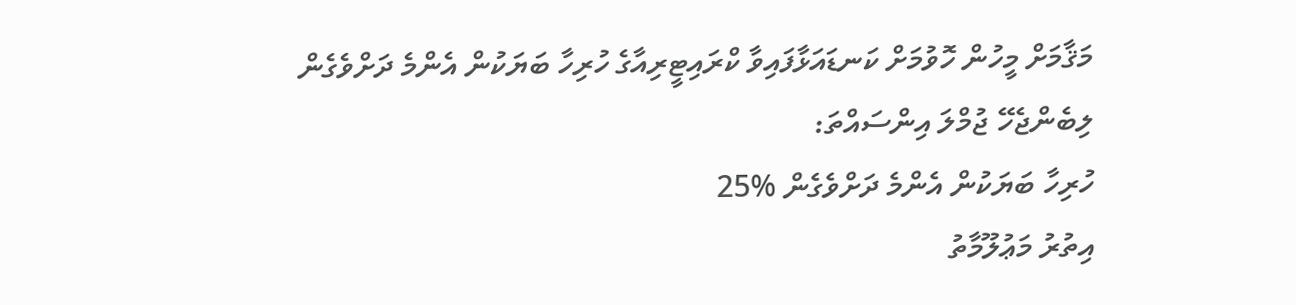މަޤާމަށް މީހުން ހޮވުމަށް ކަނޑައަޅާފައިވާ ކްރައިޓީރިއާގެ ހުރިހާ ބަޔަކުން އެންމެ ދަށްވެގެން ލިބެންޖެހޭ ޖުމްލަ އިންސައްތަ:
ހުރިހާ ބަޔަކުން އެންމެ ދަށްވެގެން %25
އިތުރު މަޢުލޫމާތު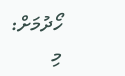ހޯދުމަށް:
މި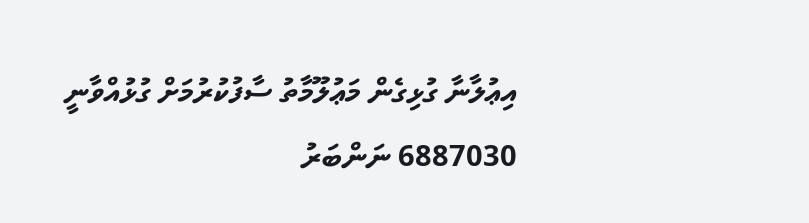އިޢުލާނާ ގުޅިގެން މަޢުލޫމާތު ސާފުކުރުމަށް ގުޅުއްވާނީ 6887030 ނަންބަރު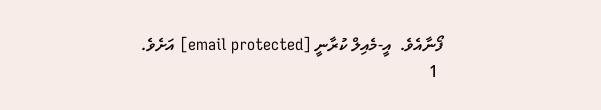ފޯނާއެވެ.  އީ-މެއިލް ކުރާނީ [email protected] އަށެވެ.
 1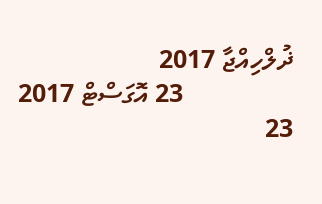ޛުލްހިއްޖާ 2017
                 23 އޮގަސްޓް 2017
23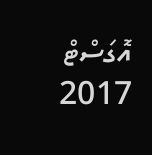އޮގަސްޓް 2017